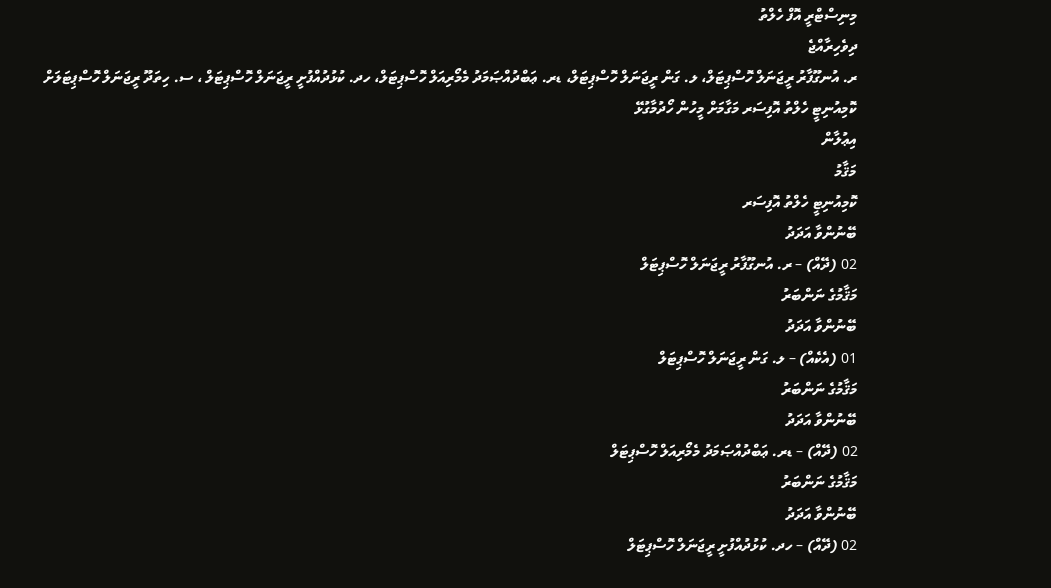މިނިސްޓްރީ އޮފް ހެލްތު
ދިވެހިރާއްޖެ
ރ. އުނގޫފާރު ރީޖަނަލް ހޮސްޕިޓަލް، ލ. ގަން ރީޖަނަލް ހޮސްޕިޓަލް، ޑރ. ޢަބްދުއްޞަމަދު މެމޯރިއަލް ހޮސްޕިޓަލް، ހދ. ކުޅުދުއްފުށީ ރީޖަނަލް ހޮސްޕިޓަލް ، ސ. ހިތަދޫ ރީޖަނަލް ހޮސްޕިޓަލަށް ކޮމިއުނިޓީ ހެލްތު އޮފިސަރ މަގާމަށް މީހުން ހޯދުމާގުޅޭ
އިޢުލާން
މަޤާމު
ކޮމިއުނިޓީ ހެލްތު އޮފިސަރ
ބޭނުންވާ އަދަދު
02 (ދޭއް) – ރ. އުނގޫފާރު ރީޖަނަލް ހޮސްޕިޓަލް
މަޤާމުގެ ނަންބަރު
ބޭނުންވާ އަދަދު
01 (އެކެއް) – ލ. ގަން ރީޖަނަލް ހޮސްޕިޓަލް
މަޤާމުގެ ނަންބަރު
ބޭނުންވާ އަދަދު
02 (ދޭއް) – ޑރ. ޢަބްދުއްޞަމަދު މެމޯރިއަލް ހޮސްޕިޓަލް
މަޤާމުގެ ނަންބަރު
ބޭނުންވާ އަދަދު
02 (ދޭއް) – ހދ. ކުޅުދުއްފުށީ ރީޖަނަލް ހޮސްޕިޓަލް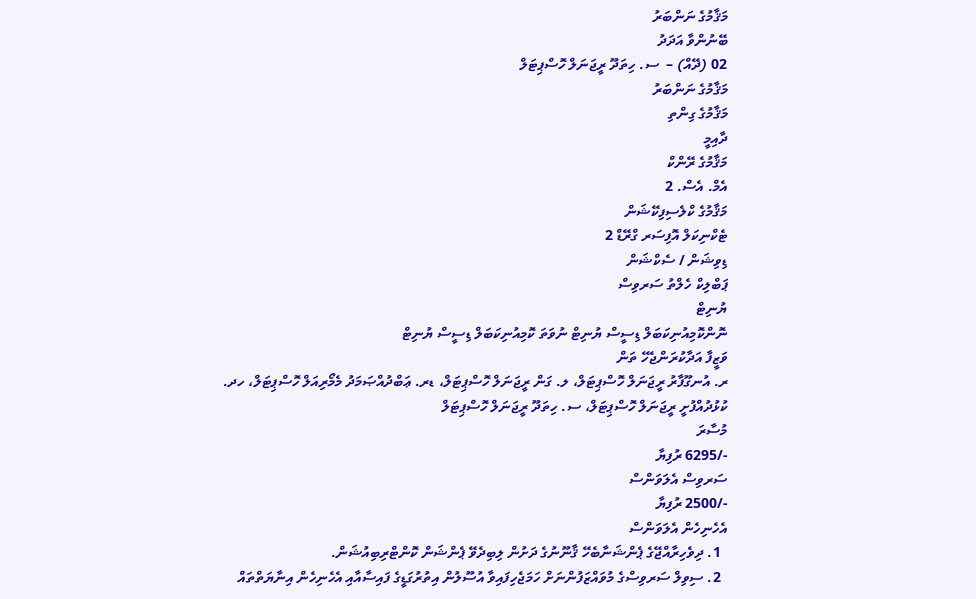މަޤާމުގެ ނަންބަރު
ބޭނުންވާ އަދަދު
02 (ދޭއް) –  ސ. ހިތަދޫ ރީޖަނަލް ހޮސްޕިޓަލް
މަޤާމުގެ ނަންބަރު
މަޤާމުގެ ގިންތި
ދާއިމީ
މަޤާމުގެ ރޭންކް
އެމް. އެސް. 2
މަޤާމުގެ ކްލެސިފިކޭޝަން
ޓެކްނިކަލް އޮފިސަރ ގްރޭޑް 2
ޑިވިޝަން / ސެކްޝަން
ޕަބްލިކް ހެލްތު ސަރވިސް
ޔުނިޓް
ނޮންކޮމިއުނިކަބަލް ޑިސީސް ޔުނިޓް ނުވަތަ ކޮމިއުނިކަބަލް ޑިސީސް ޔުނިޓް
ވަޒީފާ އަދާކުރަންޖެހޭ ތަން
ރ. އުނގޫފާރު ރީޖަނަލް ހޮސްޕިޓަލް، ލ. ގަން ރީޖަނަލް ހޮސްޕިޓަލް، ޑރ. ޢަބްދުއްޞަމަދު މެމޯރިއަލް ހޮސްޕިޓަލް، ހދ. ކުޅުދުއްފުށީ ރީޖަނަލް ހޮސްޕިޓަލް، ސ. ހިތަދޫ ރީޖަނަލް ހޮސްޕިޓަލް
މުސާރަ
-/6295 ރުފިޔާ
ސަރވިސް އެލަވަންސް
-/2500 ރުފިޔާ
އެހެނިހެން އެލަވަންސް
  1. ދިވެހިރާއްޖޭގެ ޕެންޝަނާބެހޭ ޤާނޫނުގެ ދަށުން ލިބިދެވޭ ޕެންޝަން ކޮންޓްރިބިއުޝަން.
  2. ސިވިލް ސަރވިސްގެ މުވައްޒަފުންނަށް ހަމަޖެހިފައިވާ އުސޫލުން އިތުރުގަޑީގެ ފައިސާއާއި އެހެނިހެން އިނާޔަތްތައް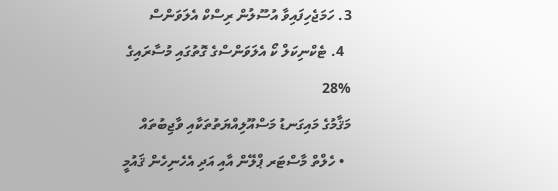3. ހަމަޖެހިފައިވާ އުސޫލުން ރިސްކް އެލަވަންސް
  4. ޓެކްނިކަލް ކޯ އެލަވަންސްގެ ގޮތުގައި މުސާރައިގެ %28
މަޤާމުގެ މައިގަނޑު މަސްއޫލިއްޔަތުތަކާއި ވާޖިބުތައް
  • ހެލްތް މާސްޓަރ ޕްލޭން އާއި އަދި އެހެނިހެން ޤައުމީ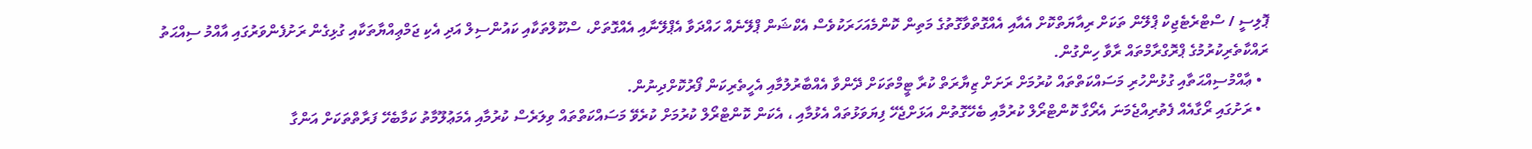ޕޮލިސީ / ސްޓްރެޓެޖިކް ޕްލޭން ތަކަށް ރިއާޔަތްކޮށް އެއާއި އެއްގޮތްވާގޮތުގެ މަތިން ކޮންމެއަހަރަކުވެސް އެކްޝަން ޕްލޭނެއް ހައްދަވާ އެޕްލޭނާއި އެއްގޮތަށް، ސްކޫލްތަކާއި ކައުންސިލް އަދި އެކި ޖަމްޢިއްޔާތަކާއި ގުޅިގެން ރަށުފެންވަރުގައި އާއްމު ސިއްޙަތު ރައްކާތެރިކުރުމުގެ ޕްރޮގްރާމްތައް ރާވާ ހިންގުން.
  • ޢާއްމުސިއްޙަތާއި ގުޅުންހުރި މަސައްކަތްތައް ކުރުމަށް ރަށަށް ޒިޔާރަތް ކުރާ ޓީމްތަކަށް ދޭންވާ އެއްބާރުލުމާއި އެހީތެރިކަން ފޯރުކޮށްދިނުން.
  • ރަށުގައި ރޯގާއެއް ފެތުރިއްޖެމަނަ އެރޯގާ ކޮންޓްރޯލް ކުރުމާއި ބެހޭގޮތުން އަޅަށްޖެހޭ ފިޔަވަޅުތައް އެޅުމާއި ، އެކަން ކޮންޓްރޯލް ކުރުމަށް ކުރެވޭ މަސައްކަތްތައް ވިލަރެސް ކުރުމާއި އެމަޢުލޫމާތު ކަމާބެހޭ ފަރާތްތަކަށް އަންގާ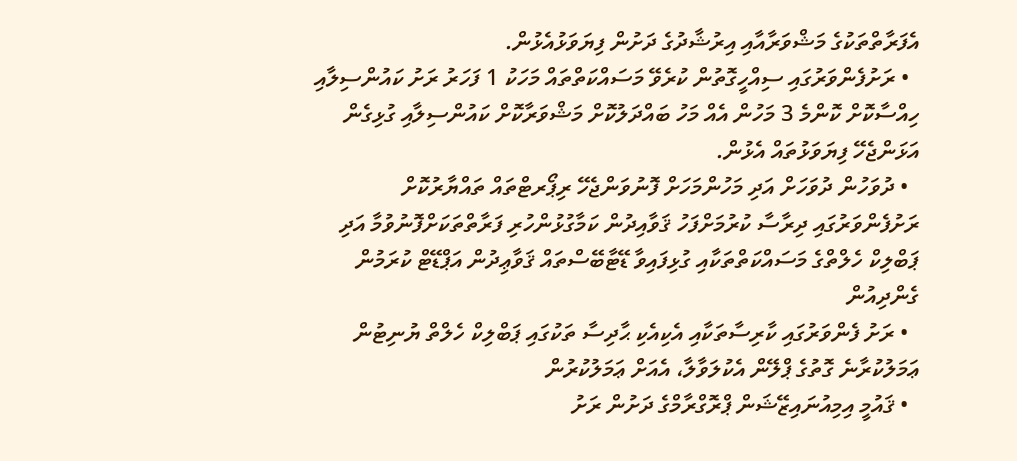އެފަރާތްތަކުގެ މަޝްވަރާއާއި އިރުޝާދުގެ ދަށުން ފިޔަވަޅުއެޅުން.
  • ރަށުފެންވަރުގައި ސިއްހީގޮތުން ކުރެވޭ މަސައްކަތްތައް މަހަކު 1 ފަހަރު ރަށު ކައުންސިލާއި ހިއްސާކޮށް ކޮންމެ 3 މަހުން އެއް މަހު ބައްދަލުކޮށް މަޝްވަރާކޮށް ކައުންސިލާއި ގުޅިގެން އަޅަންޖެހޭ ފިޔަވަޅުތައް އެޅުން.
  • ދުވަހުން ދުވަހަށް އަދި މަހުންމަހަށް ފޮނުވަންޖެހޭ ރިޕޯރޓްތައް ތައްޔާރުކޮށް ރަށުފެންވަރުގައި ދިރާސާ ކުރުމަށްފަހު ޤަވާއިދުން ކަމާގުޅުންހުރި ފަރާތްތަކަށްފޮނުވުމާ އަދި ޕަބްލިކް ހެލްތްގެ މަސައްކަތްތަކާއި ގުޅިފައިވާ ޑޭޓާބޭސްތައް ޤަވާޢިދުން އަޕްޑޭޓް ކުރަމުން ގެންދިއުން
  • ރަށު ފެންވަރުގައި ކާރިސާތަކާއި އެކިއެކި ޙާދިސާ ތަކުގައި ޕަބްލިކް ހެލްތް ޔުނިޓުން ޢަމަލުކުރާނެ ގޮތުގެ ޕްލޭން އެކުލަވާލާ، އެއަށް ޢަމަލުކުރުން
  • ޤައުމީ އިމިއުނައިޒޭޝަން ޕްރޮގްރާމްގެ ދަށުން ރަށު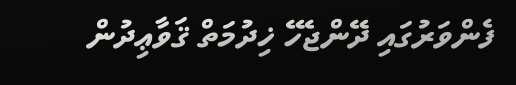ފެންވަރުގައި ދޭންޖެހޭ ޚިދުމަތް ޤަވާޢިދުން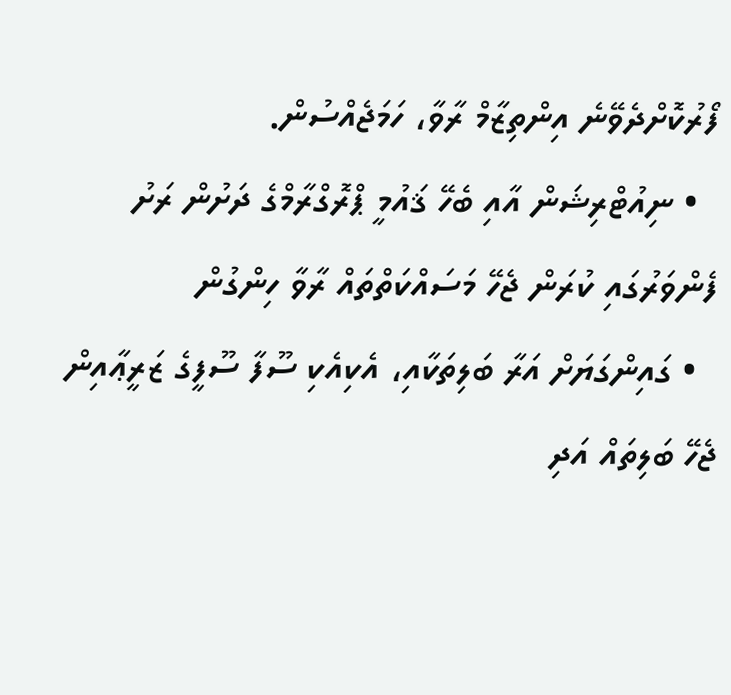ފޯރުކޮށްދެވޭނެ އިންތިޒާމް ރާވާ، ހަމަޖެއްސުން.
  • ނިއުޓްރިޝަން އާއި ބެހޭ ޤައުމީ ޕްރޮގްރާމްގެ ދަށުން ރަށު ފެންވަރުގައި ކުރަން ޖެހޭ މަސައްކަތްތައް ރާވާ ހިންގުން
  • ގައިންގަޔަށް އަރާ ބަލިތަކާއި، އެކިއެކި ސޫފާ ސޫފީގެ ޒަރީޢާއިން ޖެހޭ ބަލިތައް އަދި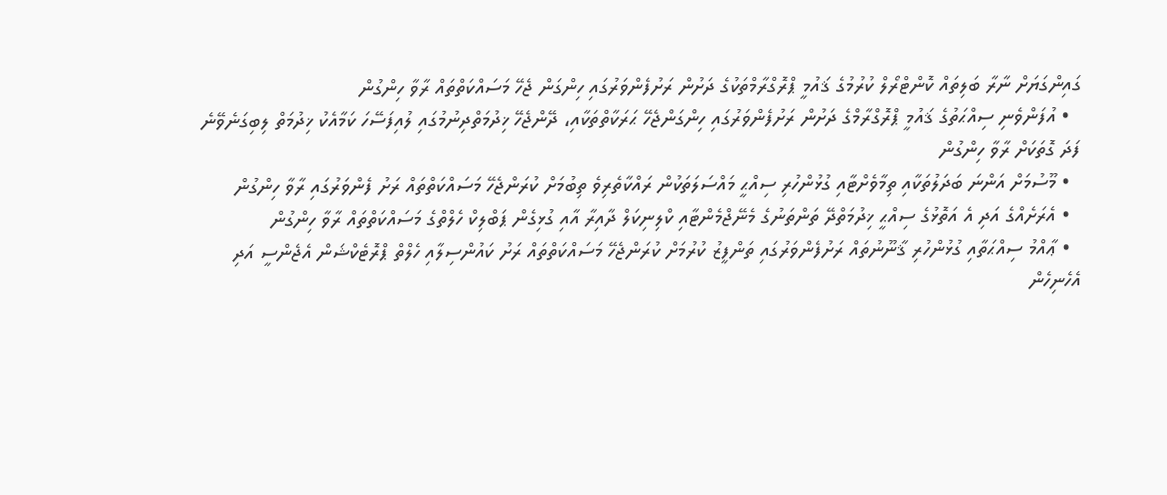ގައިންގަޔަށް ނާރާ ބަލިތައް ކޮންޓްރޯލް ކުރުމުގެ ޤައުމީ ޕްރޮގްރާމްތަކުގެ ދަށުން ރަށުފެންވަރުގައި ހިންގަން ޖެހޭ މަސައްކަތްތައް ރާވާ ހިންގުން
  • އުފަންވެނި ސިއްޙަތުގެ ޤައުމީ ޕްރޮގްރާމްގެ ދަށުން ރަށުފެންވަރުގައި ހިންގަންޖެހޭ ޙަރަކާތްތަކާއި، ދޭންޖެހޭ ޚިދުމަތްދިނުމުގައި ލުއިފަސޭހަ ކަމާއެކު ޚިދުމަތް ލިބިގަނެވޭނެ ފަދަ ގޮތަކަށް ރާވާ ހިންގުން
  • މޫސުމަށް އަންނަ ބަދަލުތަކާއި ތިމާވެށްޓާއި ގުޅުންހުރި ސިއްޙީ މައްސަލަތަކުން ރައްކާތެރިވެ ތިބުމަށް ކުރަންޖެހޭ މަސައްކަތްތައް ރަށު ފެންވަރުގައި ރާވާ ހިންގުން
  • އެރަށެއްގެ އަދި އެ އަތޮޅުގެ ސިއްޙީ ޚިދުމަތްދޭ ތަންތަނުގެ މެނޭޖްމެންޓާއި ކްލިނިކަލް ދާއިރާ އާއި ގުޅިގެން ޕަބްލިކް ހެލްތްގެ މަސައްކަތްތައް ރާވާ ހިންގުން
  • ޢާއްމު ސިއްޙަތާއި ގުޅުންހުރި ޤާނޫނުތައް ރަށުފެންވަރުގައި ތަންފީޒު ކުރުމަށް ކުރަންޖެހޭ މަސައްކަތްތައް ރަށު ކައުންސިލާއި ހެލްތް ޕްރޮޓެކްޝަން އެޖެންސީ އަދި އެހެނިހެން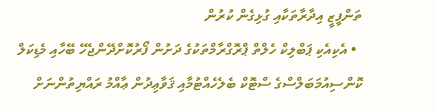ތަންފީޒީ އިދާރާތަކާއި ގުޅިގެން ކުރުން
  • އެކިއެކި ޕަބްލިކް ހެލްތް ޕްރޮގްރާމްތަކުގެ ދަށުން ފޯރުކޮށްދޭންޖެހޭ ބޭހާއި މެޑިކަލް ކޮންސިއުމަބަލްސްގެ ސްޓޮކް ބެލެހެއްޓުމާއި ޤަވާޢިދުން ޢާއްމު ރައްޔިތުންނަށް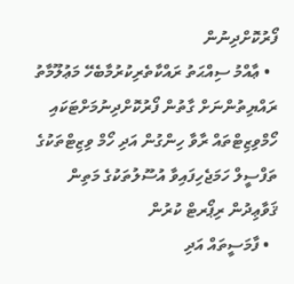ފޯރުކޮށްދިނުން
  • ޢާއްމު ސިއްޙަތު ރައްކާތެރިކުރުމާބެހޭ މަޢުލޫމާތު ރައްޔިތުންނަށް ގާތުން ފޯރުކޮށްދިނުމަށްޓަކައި ހޯމްވިޒިޓްތައް ރާވާ ހިންގުން އަދި ހޯމް ވިޒިޓްތަކުގެ ތަފްސީލް ހަމަޖެހިފައިވާ އުސޫލުތަކުގެ މަތިން ޤަވާޢިދުން ރިޕޯރޓް ކުރުން
  • ފާމަސީތައް އަދި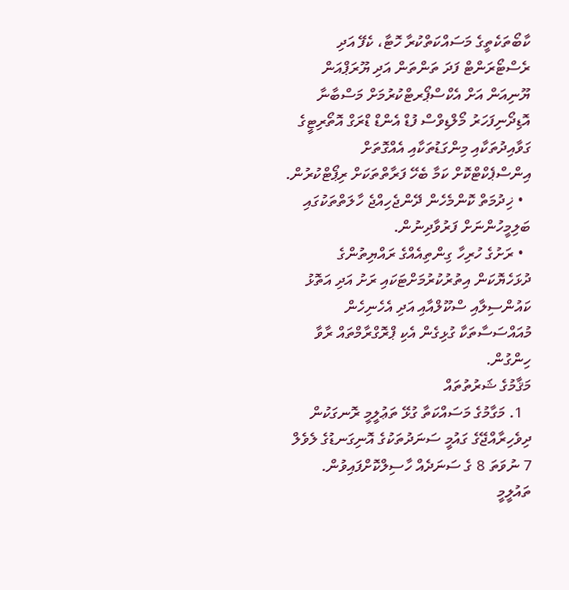ކާބޯތަކެތީގެ މަސައްކަތްކުރާ ހޮޓާ، ކެފޭ އަދި ރެސްޓޯރަންޓް ފަދަ ތަންތަން އަދި ޔޫރަޕްއަން ޔޫނިއަން އަށް އެކްސްޕޯރޓްކުރުމަށް މަސްބާނާ އޮޑިދޯނިފަހަރު މޯލްޑިވްސް ފުޑް އެންޑް ޑްރަގް އޮތޯރިޓީގެ ގަވާއިދުތަކާއި މިންގަޑުތަކާއި އެއްގޮތަށް އިންސްޕެކްޓްކޮށް ކަމާ ބެހޭ ފަރާތްތަކަށް ރިޕޯޓްކުރުން.
  • ޚިދުމަތް ކޮންމެހެން ދޭންޖެހިއްޖެ ހާލަތްތަކުގައި ބަލިމީހުންނަށް ފަރުވާދިނުން.
  • ރަށުގެ ހުރިހާ ގިންތިއެއްގެ ރައްޔިތުންގެ ދުޅަހެޔޮކަން އިތުރުކުރުމަށްޓަކައި ރަށު އަދި އަތޮޅު ކައުންސިލާއި ސްކޫލްއާއި އަދި އެހެނިހެން މުއައްސަސާތަކާ ގުޅިގެން އެކި ޕްރޮގްރާމްތައް ރާވާ ހިންގުން.
މަޤާމުގެ ޝަރުތުތައް
  1. މަގާމުގެ މަސައްކަތާ ގުޅޭ ތަޢުލީމީ ރޮނގަކުން ދިވެހިރާއްޖޭގެ ގައުމީ ސަނަދުތަކުގެ އޮނިގަނޑުގެ ލެވެލް 7 ނުވަތަ 8 ގެ ސަނަދެއް ހާސިލްކޮށްފައިވުން.
ތައުލީމީ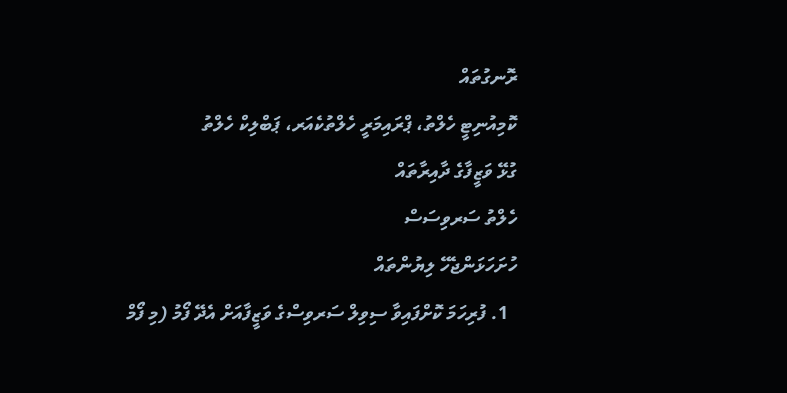ރޮނގުތައް
ކޮމިއުނިޓީ ހެލްތު، ޕްރައިމަރީ ހެލްތުކެއަރ، ޕަބްލިކް ހެލްތު
ގުޅޭ ވަޒީފާގެ ދާއިރާތައް
ހެލްތު ސަރވިސަސް
ހުށަހަޅަންޖެހޭ ލިޔުންތައް
  1. ފުރިހަމަ ކޮށްފައިވާ ސިވިލް ސަރވިސްގެ ވަޒީފާއަށް އެދޭ ފޯމު (މި ފޯމް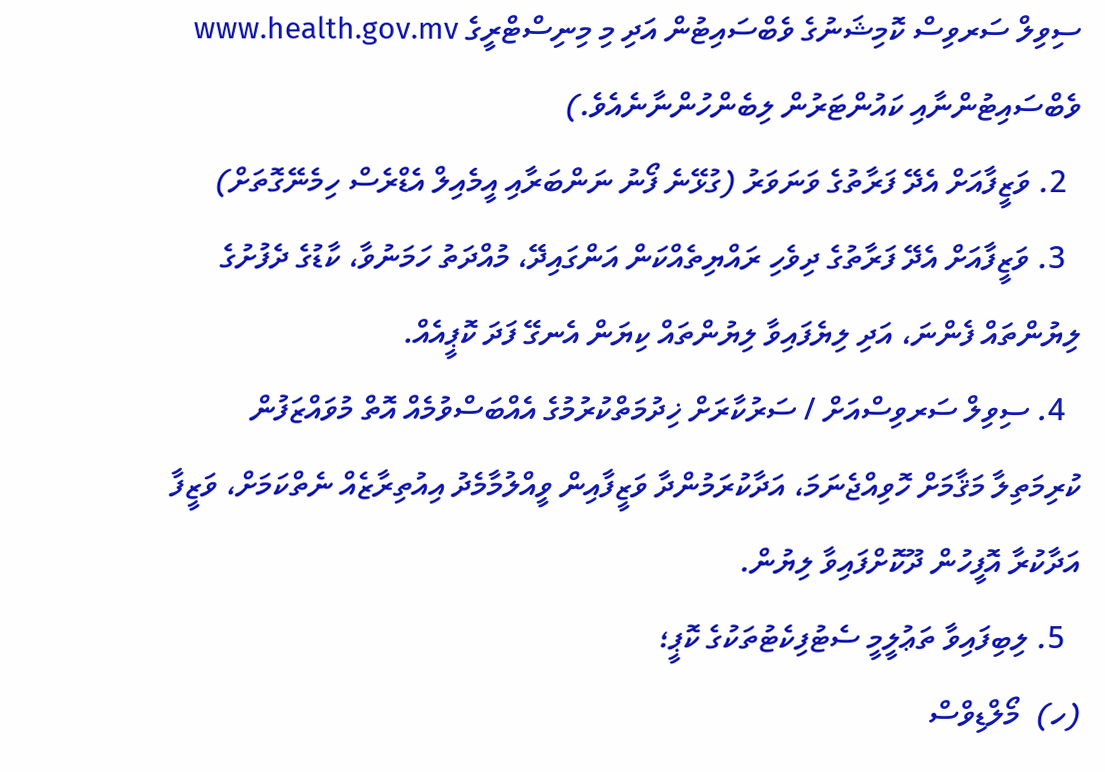ސިވިލް ސަރވިސް ކޮމިޝަނުގެ ވެބްސައިޓުން އަދި މި މިނިސްޓްރީގެ www.health.gov.mv  ވެބްސައިޓުންނާއި ކައުންޓަރުން ލިބެންހުންނާނެއެވެ.)
  2. ވަޒީފާއަށް އެދޭ ފަރާތުގެ ވަނަވަރު (ގުޅޭނެ ފޯނު ނަންބަރާއި އީމެއިލް އެޑްރެސް ހިމެނޭގޮތަށް)
  3. ވަޒީފާއަށް އެދޭ ފަރާތުގެ ދިވެހި ރައްޔިތެއްކަން އަންގައިދޭ، މުއްދަތު ހަމަނުވާ، ކާޑުގެ ދެފުށުގެ ލިޔުންތައް ފެންނަ، އަދި ލިޔެފައިވާ ލިޔުންތައް ކިޔަން އެނގޭ ފަދަ ކޮޕީއެއް.
  4. ސިވިލް ސަރވިސްއަށް / ސަރުކާރަށް ޚިދުމަތްކުރުމުގެ އެއްބަސްވުމެއް އޮތް މުވައްޒަފުން ކުރިމަތިލާ މަޤާމަށް ހޮވިއްޖެނަމަ، އަދާކުރަމުންދާ ވަޒީފާއިން ވީއްލުމާމެދު އިއުތިރާޒެއް ނެތްކަމަށް، ވަޒީފާ އަދާކުރާ އޮފީހުން ދޫކޮށްފައިވާ ލިޔުން.
  5. ލިބިފައިވާ ތަޢުލީމީ ސެޓުފިކެޓުތަކުގެ ކޮޕީ؛
(ހ)  މޯލްޑިވްސް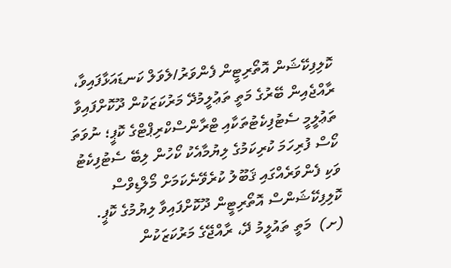ކޮލިފިކޭޝަން އޮތޯރިޓީން ފެންވަރު/ލެވަލް ކަނޑައަޅާފައިވާ، ރާއްޖެއިން ބޭރުގެ މަތީ ތަޢުލީމުދޭ މަރުކަޒަކުން ދޫކޮށްފައިވާ ތަޢުލީމީ ސެޓުފިކެޓުތަކާއި ޓްރާންސްކްރިޕްޓްގެ ކޮޕީ؛ ނުވަތަ ކޯސް ފުރިހަމަ ކުރިކަމުގެ ލިޔުމާއެކު ކޯހުން ލިބޭ ސެޓުފިކެޓު ވަކި ފެންވަރެއްގައި ޤަބޫލު ކުރެވޭނެކަމަށް މޯލްޑިވްސް ކޮލިފިކޭޝަންސް އޮތޯރިޓީން ދޫކޮށްފައިވާ ލިޔުމުގެ ކޮޕީ.
(ށ)  މަތީ ތައުލީމު ދޭ، ރާއްޖޭގެ މަރުކަޒަކުން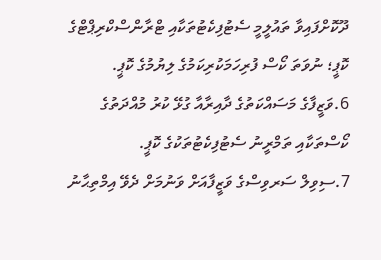ދޫކޮށްފައިވާ ތައުލީމީ ސެޓުފިކެޓުތަކާއި ޓްރާންސްކްރިޕްޓްގެ ކޮޕީ؛ ނުވަތަ ކޯސް ފުރިހަމަކުރިކަމުގެ ލިޔުމުގެ ކޮޕީ.
6.ވަޒީފާގެ މަސައްކަތުގެ ދާއިރާއާ ގުޅޭ ކުރު މުއްދަތުގެ ކޯސްތަކާއި ތަމްރީނު ސެޓުފިކެޓުތަކުގެ ކޮޕީ.
7.ސިވިލް ސަރވިސްގެ ވަޒީފާއަށް ވަނުމަށް ދެވޭ އިމްތިޙާނު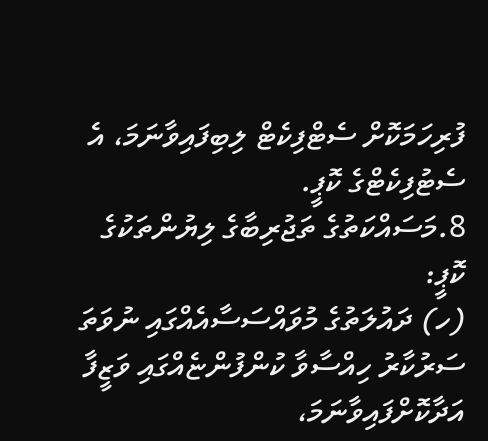ފުރިހަމަކޮށް ސެޓްފިކެޓް ލިބިފައިވާނަމަ، އެ ސެޓުފިކެޓްގެ ކޮޕީ.
8.މަސައްކަތުގެ ތަޖުރިބާގެ ލިޔުންތަކުގެ ކޮޕީ:
(ހ) ދައުލަތުގެ މުވައްސަސާއެއްގައި ނުވަތަ ސަރުކާރު ހިއްސާވާ ކުންފުންޏެއްގައި ވަޒީފާ އަދާކޮށްފައިވާނަމަ،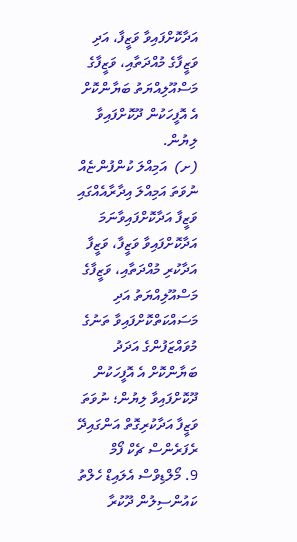އަދާކޮށްފައިވާ ވަޒީފާ، އަދި ވަޒީފާގެ މުއްދަތާއި، ވަޒީފާގެ މަސްއޫލިއްޔަތު ބަޔާންކޮށް އެ އޮފީހަކުން ދޫކޮށްފައިވާ ލިޔުން.
(ށ)  އަމިއްލަ ކުންފުންޏެއް ނުވަތަ އަމިއްލަ އިދާރާއެއްގައި ވަޒީފާ އަދާކޮށްފައިވާނަމަ އަދާކޮށްފައިވާ ވަޒީފާ، ވަޒީފާ އަދާކުރި މުއްދަތާއި، ވަޒީފާގެ މަސްއޫލިއްޔަތު އަދި މަސައްކަތްކޮށްފައިވާ ތަނުގެ މުވައްޒަފުންގެ އަދަދު ބަޔާންކޮށް އެ އޮފީހަކުން ދޫކޮށްފައިވާ ލިޔުން؛ ނުވަތަ ވަޒީފާ އަދާކުރިގޮތް އަންގައިދޭ ރެފަރެންސް ޗެކް ފޯމް
9. މޯލްޑިވްސް އެލައިޑް ހެލްތު ކައުންސިލުން ދޫކުރާ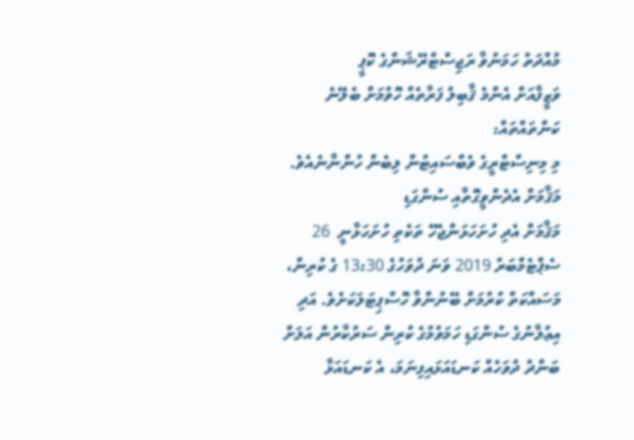މުއްދަތު ހަމަނުވާ ރަޖިސްޓްރޭޝަންގެ ކޮޕީ
ވަޒީފާއަށް އެންމެ ޤާބިލު ފަރާތެއް ހޮވުމަށް ބެލޭނެ ކަންތައްތައް:
މި މިނިސްޓްރީގެ ވެބްސައިޓުން ލިބެން ހުންނާނެއެވެ.
މަޤާމަށް އެދެންވީގޮތާއި ސުންގަޑި
މަޤާމަށް އެދި ހުށަހަޅަންޖެހޭ ތަކެތި ހުށަހަޅާނީ  26 ސެޕްޓެމްބަރު 2019 ވަނަ ދުވަހުގެ 13:30 ގެ ކުރިން، މަސައްކަތް ކުރުމަށް ބޭނުންވާ ހޮސްޕިޓަލަކަށެވެ. އަދި އިޢުލާނުގެ ސުންގަޑި ހަމަވުމުގެ ކުރިން ސަރުކާރުން އަލަށް ބަންދު ދުވަހެއް ކަނޑައަޅައިފިނަމަ، އެ ކަނޑައަޅާ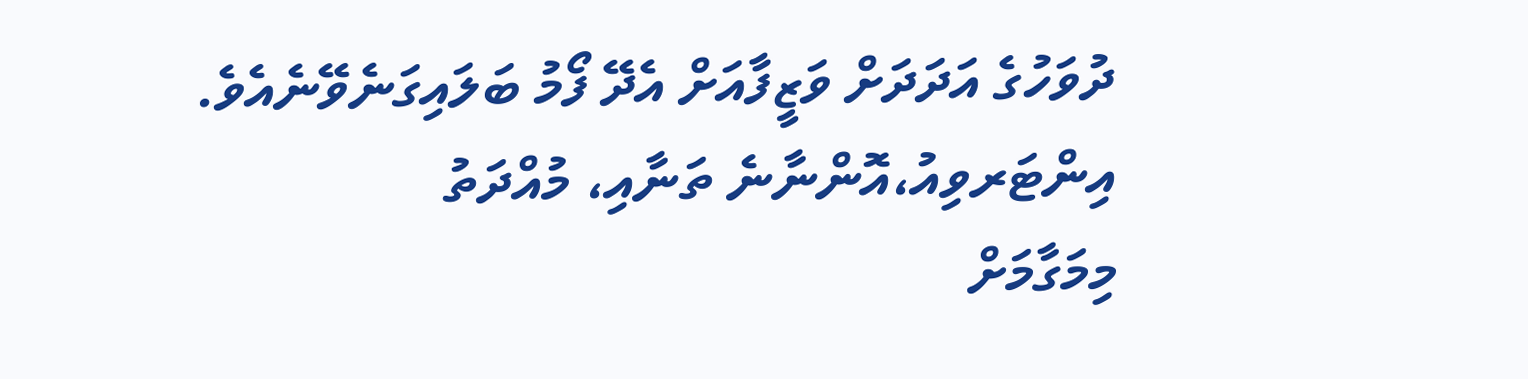ދުވަހުގެ އަދަދަށް ވަޒީފާއަށް އެދޭ ފޯމު ބަލައިގަނެވޭނެއެވެ.
އިންޓަރވިއު،އޮންނާނެ ތަނާއި، މުއްދަތު
މިމަގާމަށް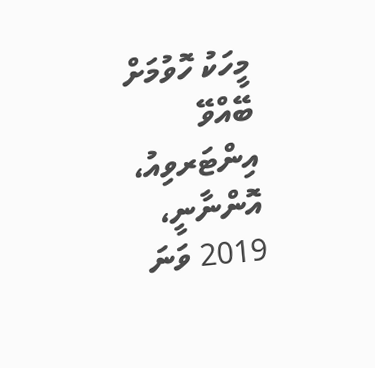މީހަކު ހޮވުމަށް ބޭއްވޭ އިންޓަރވިއު، އޮންނާނީ، 2019 ވަނަ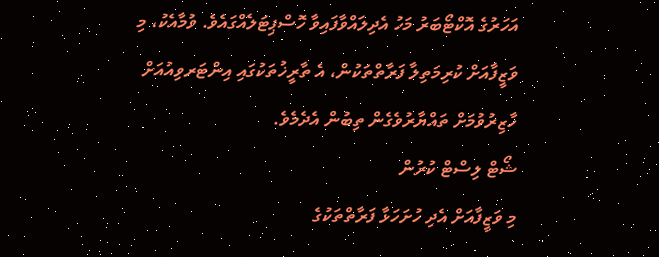އަހަރުގެ އޮކްޓޯބަރު މަހު އެދިލައްވާފައިވާ ހޮސްޕިޓަލެއްގައެވެ. ވުމާއެކު، މި ވަޒީފާއަށް ކުރިމަތިލާ ފަރާތްތަކުން، އެ ތާރީޚުތަކުގައި އިންޓަރވިއުއަށް ހާޒިރުވުމަށް ތައްޔާރުވެގެން ތިބުން އެދެމެވެ.
ޝޯޓް ލިސްޓް ކުރުން
މި ވަޒީފާއަށް އެދި ހުށަހަޅާ ފަރާތްތަކުގެ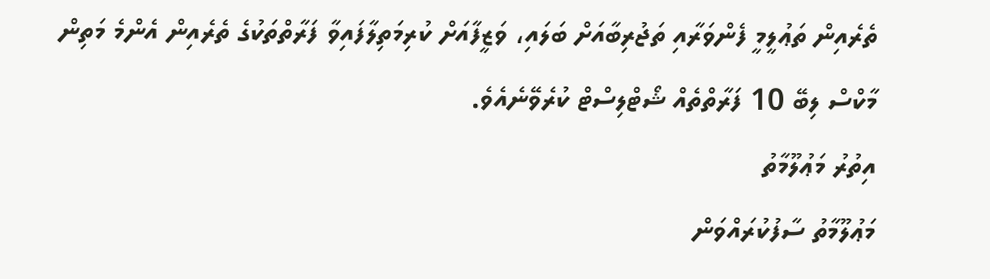ތެރެއިން ތަޢުލީމީ ފެންވަރާއި ތަޖުރިބާއަށް ބަލައި، ވަޒީފާއަށް ކުރިމަތިލާފައިވާ ފަރާތްތަކުގެ ތެރެއިން އެންމެ މަތިން މާކްސް ލިބޭ 10 ފަރާތްތެއް ޝޯޓްލިސްޓް ކުރެވޭނެއެވެ.
އިތުރު މަޢުލޫމާތު
މަޢުލޫމާތު ސާފުކުރައްވަން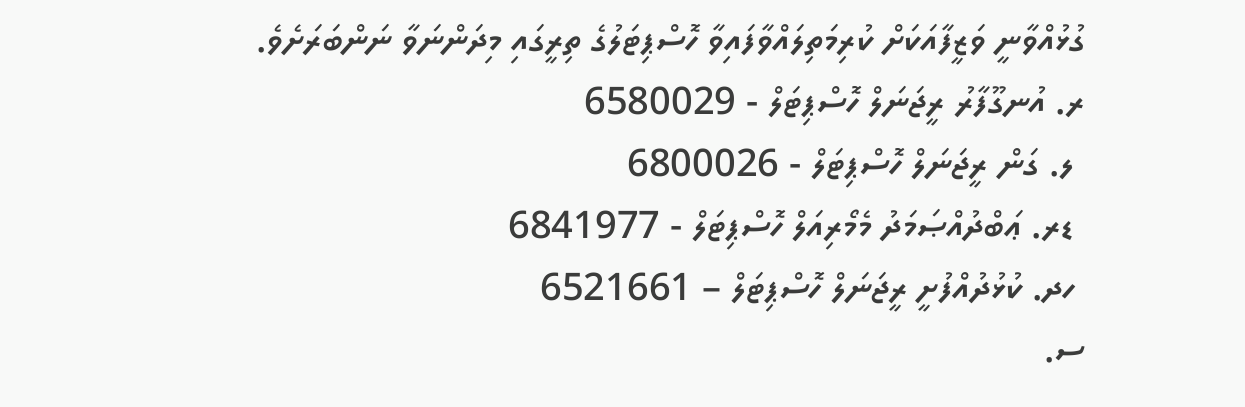ގުޅުއްވާނީ ވަޒީފާއަކަށް ކުރިމަތިލައްވާފައިވާ ހޮސްޕިޓަލުގެ ތިރީގައި މިދަންނަވާ ނަންބަރަށެވެ.
ރ. އުނގޫފާރު ރީޖަނަލް ހޮސްޕިޓަލް - 6580029
 ލ. ގަން ރީޖަނަލް ހޮސްޕިޓަލް - 6800026
 ޑރ. ޢަބްދުއްޞަމަދު މެމޯރިއަލް ހޮސްޕިޓަލް - 6841977
 ހދ. ކުޅުދުއްފުށީ ރީޖަނަލް ހޮސްޕިޓަލް – 6521661
ސ.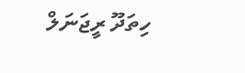ހިތަދޫ ރީޖަނަލް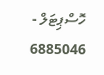ހޮސްޕިޓަލް - 6885046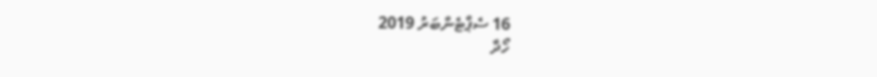16 ސެޕްޓެންބަރު 2019
ހޯދާ